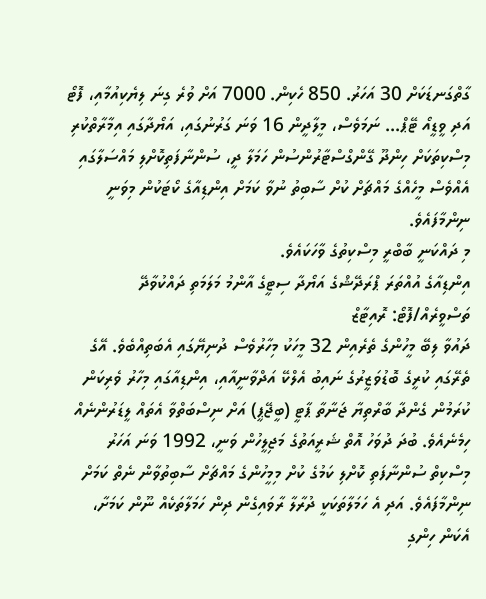ގާތްގަނޑަކަށް 30 އަހަރު. 850 ހެކިން. 7000 އަށް ވުރެ ގިނަ ލިޔެކިއުމާއި، ފޮޓޯ އަދި ވީޑީއޯ ޓޭޕް... ނަމަވެސް، މީލާދީން 16 ވަނަ ގަރުނުގައި، އަޔޯދާގައި އިމާރާތްކުރި މިސްކިތަކަށް ހިންދޫ ގޭންގްސްޓާރުންސުން ހަމަލާ ދީ، ސުންނާފަތިކޮށްލި މައްސަލާގައި އެއްވެސް މީހެއްގެ މައްޗަށް ކުށް ސާބިތު ނުވާ ކަމަށް އިންޑިއާގެ ކޯޓަކުން މިވަނީ ނިންމާފައެވެ.
މި ދައްކަނީ ބާބްރީ މިސްކިތުގެ ވާހަކައެވެ.
އިންޑިއާގެ އުއްތަރަ ޕްރަދޭޝްގެ އަޔޯދާ ސިޓީގެ އާންމު މަލަމަތި ދައްކުވާދޭ ތަސްވީރެއް/ފޮޓޯ: ރޮއިޓާޒް
ދައުވާ ލިބޭ މީހުންގެ ތެރެއިން 32 މީހަކު މިހާރުވެސް ދުނިޔޭގައި އެބަތިއްބެވެ. އޭގެ ތެރޭގައި ކުރީގެ ބޮޑުވަޒީރުގެ ނައިބު އެލްކޭ އަދްވާނީއާއި، އިންޑިއާގައި މިހާރު ވެރިކަން ކުރަމުން ގެންދާ ބާރްތިޔާ ޖަނާތާ ޕާޓީ (ބީޖޭޕީ) އަށް ނިސްބަތްވާ އެތައް ލީޑަރުންނެއް ހިމެނެއެވެ. ބުދަ ދުވަހު އޮތް ޝަރީއަތުގެ މަޖިލީހުން ވަނީ، 1992 ވަނަ އަހަރު މިސްކިތް ސުންނާފަތި ކޮށްލި ކަމުގެ ކުށް މިމީހުންގެ މައްޗަށް ސާބިތުވާން ނެތް ކަމަށް ނިންމާފައެވެ. އަދި އެ ހަމަލާތަކަކީ ދުރާލާ ރާވައިގެން ދިން ހަމަލާތަކެއް ނޫން ކަމަށާ، އެކަން ހިންގި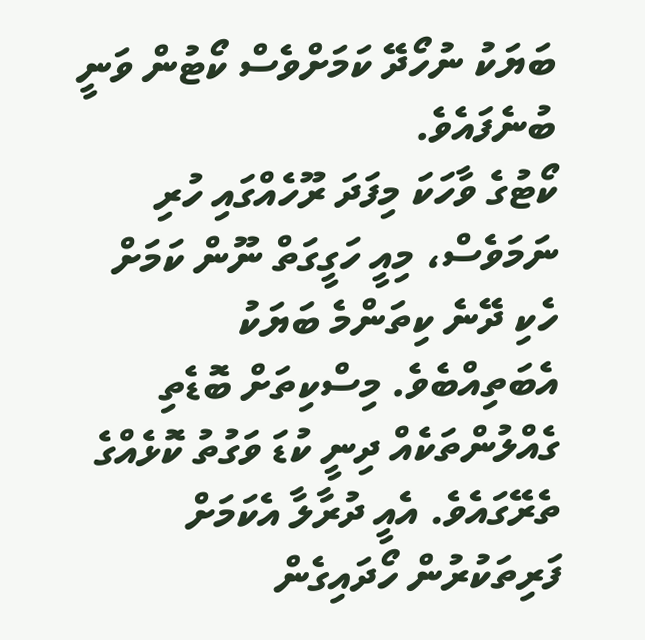ބަޔަކު ނުހޯދޭ ކަމަށްވެސް ކޯޓުން ވަނީ ބުނެފައެވެ.
ކޯޓުގެ ވާހަކަ މިފަދަ ރޫހެއްގައި ހުރި ނަމަވެސް، މިއީ ހަގީގަތް ނޫން ކަމަށް ހެކި ދޭނެ ކިތަންމެ ބަޔަކު އެބަތިއްބެވެ. މިސްކިތަށް ބޮޑެތި ގެއްލުންތަކެއް ދިނީ ކުޑަ ވަގުތު ކޮޅެއްގެ ތެރޭގައެވެ. އެއީ ދުރާލާ އެކަމަށް ފަރިތަކުރުން ހޯދައިގެން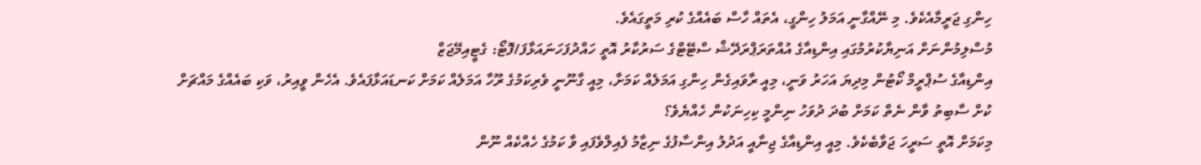ހިންގި ޖަރީމާއެކެވެ. މި ނޭއްގާނީ އަމަލު ހިންގީ، އެތައް ހާސް ބައެއްގެ ކުރި މަތީގައެވެ.
މުސްލިމުންނަށް އަނިޔާކުރުމުގައި އިންޑިއާގެ އުއްތަރަޕްރަދޭޝް ސްޓޭޓްގެ ސަރުކާރު އޮތީ ހައްދުފަހަނައަޅާފަ/ފޮޓޯ: ގެޓީއިމޭޖަޒް
އިންޑިއާގެ ސުޕްރީމް ކޯޓުން މިދިޔަ އަހަރު ވަނީ، މިއީ ރާވައިގެން ހިންގި އަމަލެއް ކަމަށާ، މިއީ ގާނޫނީ ވެރިކަމުގެ ރޫހާ އަމަލެއް ކަމަށް ކަނޑައަޅާފައެވެ. އެހެން ވީއިރު، ވަކި ބައެއްގެ މައްޗަށް ކުށް ސާބިތު ވާން ނެތް ކަމަށް ބުދަ ދުވަހު ނިންމީ ކިހިނަކުން ހެއްޔެވެ؟
މިކަމަށް އޮތީ ސަރީހަ ޖަވާބެކެވެ. މިއީ އިންޑިއާގެ ޖިނާއީ އަދުލު އިންސާފުގެ ނިޒާމު ފެއިލްވެފައި ވާ ކަމުގެ ހެއްކެއް ނޫން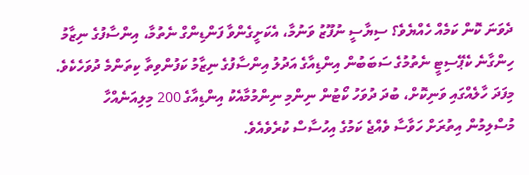ދެވަނަ ކޮން ކަމެއް ހެއްޔެވެ؟ ސިޔާސީ ނުފޫޒު ވަނުމާ، އެކަށީގެންވާ ފަންޑިންގް ނެތުމާ، އިންސާފުގެ ނިޒާމު ހިންގާނެ ކެޕޭސިޓީ ނެތުމުގެ ސަބަބުން އިންޑިއާގެ އަދުލު އިންސާފުގެ ނިޒާމު ކަފުންވިތާ ކިތަންމެ ދުވަހެކެވެ.
މިފަދަ ހާލެއްގައި ވަނިކޮށް، ބުދަ ދުވަހު ކޯޓުން ނިންމި ނިންމުމާއެކު އިންޑިއާގެ 200 މިލިއަނެއްހާ މުސްލިމުން އިތުރަށް ހަވާސާ ވެއްޖެ ކަމުގެ އިހުސާސް ކުރެވެއެވެ.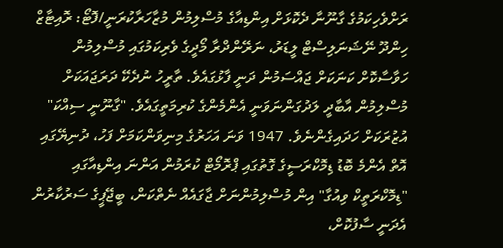ރަށްވެހިކަމުގެ ގާނޫނާ ދެކޮޅަށް އިންޑިއާގެ މުސްލިމުން މުޒާހަރާކުރަނީ/ފޮޓޯ: ރޮއިޓާޒް
ހިންދޫ ނޭޝަނަލިސްޓް ލީޑަރު، ނަރޭންދްރާ މޯދީގެ ވެރިކަމުގައި މުސްލިމުން ހަވާސާކޮށް ކަނަކަށް ޖައްސަމުން ދަނީ ފާޅުގައެވެ. ތާރީހު ނުދެކޭ ދަރަޖައަކަށް މުސްލިމުން އާބާދީ ލަދުގަންނަވަނީ އެންމެންގެ ކުރިމަތީގައެވެ. "ގާނޫނީ ސިއްކަ" އުޒުރަކަށް ހަދައިގެންނެވެ. 1947 ވަނަ އަހަރުގެ މިނިވަންކަމަށް ފަހު، ދުނިޔޭގައި އޮތް އެންމެ ބޮޑު ޑިމޮކްރަސީގެ ގޮތުގައި ޕްރޮމޯޓް ކުރަމުން އަންނަ އިންޑިއާގައި "ޑިމޮކްރަތީކް ވިއުގާ" އިން މުސްލިމުންނަށް ޖާގައެއް ނެތްކަން، ބީޖޭޕީގެ ސަރުކާރުން އެދަނީ ސާފުކޮށް،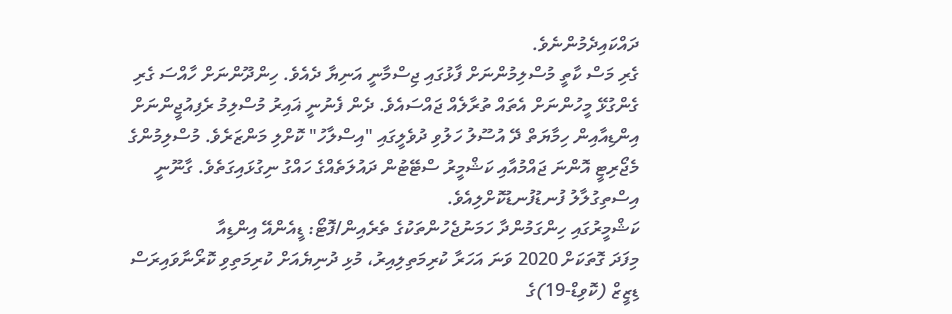ދައްކައިދެމުންނެވެ.
ގެރި މަސް ކާތީ މުސްލިމުންނަށް ފާޅުގައި ޖިސްމާނީ އަނިޔާ ދެއެވެ. ހިންދޫންނަށް ހާއްސަ ގެރި ގެންގުޅޭ މީހުންނަށް އެތައް ތުރާލެއް ޖައްސައެވެ. ދެން ފެނުނީ ޣައިރު މުސްލިމު ރެފިއުޖީންނަށް އިންޑިއާއިން ހިމާޔަތް ދޭ އުސޫލު ހަލުވި ދުވެލީގައި "އިސްލާހު" ކޮށްލި މަންޒަރެވެ. މުސްލިމުންގެ މެޖޯރިޓީ އޮންނަ ޖައްމުއާއި ކަޝްމީރު ސްޓޭޓުން ދައުލަތެއްގެ ހައްގު ނިގުޅައިގަތެވެ. ގާނޫނީ އިސްތިގުލާލު ފުނޑުފުނޑުކޮށްލިއެވެ.
ކަޝްމީރުގައި ހިންގަމުންދާ ހަމަނުޖެހުންތަކުގެ ތެރެއިން/ފޮޓޯ: ޑީއެންއޭ އިންޑިއާ
މިފަދަ ގޮތަކަށް 2020 ވަނަ އަހަރާ ކުރިމަތިލިއިރު، މުޅި ދުނިޔެއަށް ކުރިމަތިވި ކޮރޯނާވައިރަސް ޑިޒީޒް (ކޮވިޑް-19)ގެ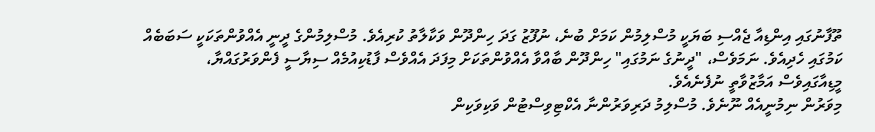ތޫފާނުގައި އިންޑިއާ ޖެއްސި ބަޔަކީ މުސްލިމުން ކަމަށް ބުނެ، ނުފޫޒު ގަދަ ހިންދޫން ވަކާލާތު ކުރިއެވެ. މުސްލިމުންގެ ދީނީ އެއްވުންތަކަކީ ސަބަބެއް ކަމުގައި ހެދިއެވެ. ނަމަވެސް، "ދީނުގެ ނަމުގައި" ހިންދޫން ބާއްވާ އެއްވުންތަކަށް މިފަދަ އެއްވެސް ފާޑުކިއުމެއް ސިޔާސީ ފެންވަރުގައްޔާ، މީޑިއާގައިވެސް އަމާޒުވާތީ ނުފެނެއެވެ.
މިވަރުން ނިމުނީއެއް ނޫނެވެ. މުސްލިމު ދަރިވަރުންނާ އެކްޓިވިސްޓުން ވަކިވަކިން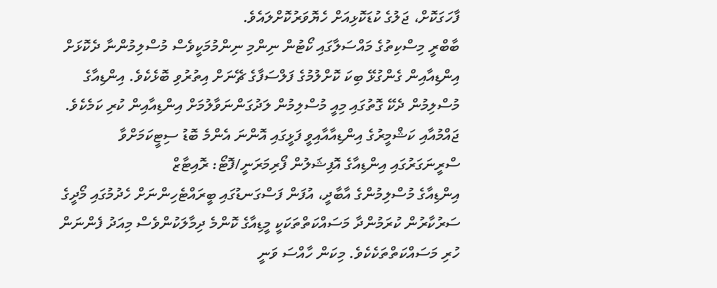ފާހަގަކޮށް، ޖަލުގެ ކުޑަކޮޅިއަށް ހެޔޮވަރުކޮށްލައެވެ.
ބާބްރީ މިސްކިތުގެ މައްސަލާގައި ކޯޓުން ނިންމި ނިންމުމަކީވެސް މުސްލިމުންނާ ދެކޮޅަށް އިންޑިއާއިން ގެންގުޅޭ ބިކަ ކޮށްލުމުގެ ފަލްސަފާގެ ޗޭނަށް އިތުރުވި ބޮޅެކެވެ. އިންޑިއާގެ މުސްލިމުން ދެކޭ ގޮތުގައި މިއީ މުސްލިމުން ލަދުގަންނަވާލުމަށް އިންޑިއާއިން ކުރި ކަމެކެވެ.
ޖައްމުއާއި ކަޝްމީރުގެ އިންޑިއާއާއިވީ ފަޅީގައި އޮންނަ އެންމެ ބޮޑު ސިޓީކަމަށްވާ ސްރީނަގަރުގައި އިންޑިއާގެ އޮފިޝަލުން ފޯރިމަރަނީ/ފޮޓޯ: ރޮއިޓާޒް
އިންޑިއާގެ މުސްލިމުންގެ އާބާދީ، އުފަން ފަސްގަނޑުގައި ބީރައްޓެހިންނަށް ހެދުމުގައި މޯދީގެ ސަރުކާރުން ކުރަމުންދާ މަސައްކަތްތަކަކީ މީޑިއާގެ ކޮންމެ ދިމާލަކުންވެސް މިއަދު ފެންނަން ހުރި މަސައްކަތްތަކެކެވެ. މިކަން ހާއްސަ ވަނީ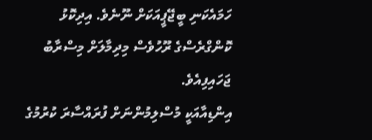ހަމައެކަނި ބީޖޭޕީއަކަށް ނޫނެވެ. އިދިކޮޅު ކޮންގްރެސްގެ ރޫހުވެސް މިދިމާލަށް މިސްރާބު ޖަހައިފިއެވެ.
އިންޑިއާއަކީ މުސްލިމުންނަށް ފުރައްސާރަ ކުރުމުގެ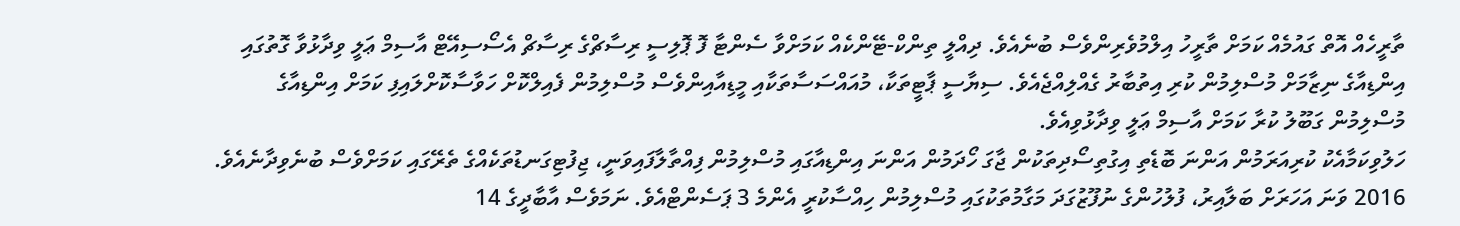ތާރީހެއް އޮތް ގައުމެއް ކަމަށް ތާރީހު އިލްމުވެރިންވެސް ބުނެއެވެ. ދިއްލީ ތިންކް-ޓޭންކެއް ކަމަށްވާ ސެންޓާ ފޮ ޕޮލިސީ ރިސާޗްގެ ރިސާޗް އެސޯސިއޭޓް އާސިމް ޢަލީ ވިދާޅުވާ ގޮތުގައި އިންޑިއާގެ ނިޒާމަށް މުސްލިމުން ކުރި އިތުބާރު ގެއްލިއްޖެއެވެ. ސިޔާސީ ޕާޓީތަކާ، މުއައްސަސާތަކާއި މީޑިއާއިންވެސް މުސްލިމުން ފެއިލްކޮށް ހަވާސާކޮށްލައިފި ކަމަށް އިންޑިއާގެ މުސްލިމުން ގަބޫލު ކުރާ ކަމަށް އާސިމް ޢަލީ ވިދާޅުވިއެވެ.
ހަލުވިކަމާއެކު ކުރިއަރަމުން އަންނަ ބޮޑެތި އިގުތިސޯދިތަކުން ޖާގަ ހޯދަމުން އަންނަ އިންޑިއާގައި މުސްލިމުން ފިއްތާލާފައިވަނީ، ޖިފުޓިގަނޑުތަކެއްގެ ތެރޭގައި ކަމަށްވެސް ބުނެވިދާނެއެވެ. 2016 ވަނަ އަހަރަށް ބަލާއިރު، ފުލުހުންގެ ނުފޫޒުގަދަ މަގާމުތަކުގައި މުސްލިމުން ހިއްސާކުރީ އެންމެ 3 ޕަސެންޓްއެވެ. ނަމަވެސް އާބާދީގެ 14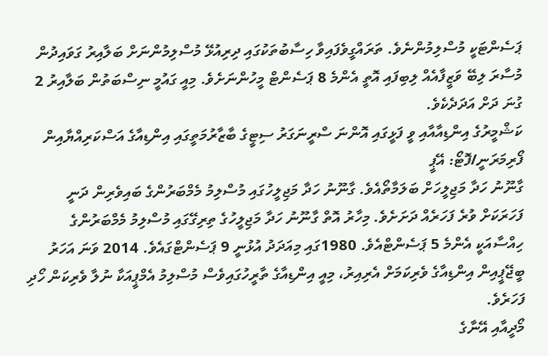ޕަސެންޓަކީ މުސްލިމުންނެވެ. ތަރައްގީވެފައިވާ ހިސާބުތަކުގައި ދިރިއުޅޭ މުސްލިމުންނަށް ބަލާއިރު ގަވައިދުން މުސާރަ ލިބޭ ވަޒީފާއެއް ލިބިފައި އޮތީ އެންމެ 8 ޕަސެންޓް މީހުންނަށެވެ. މިއީ ގައުމީ ނިސްބަތުން ބަލާއިރު 2 ގުނަ ދަށް އަދަދެކެވެ.
ކަޝްމީރުގެ އިންޑިއާއާއި ވީ ފަޅީގައި އޮންނަ ސްރީނަގަރު ސިޓީގެ ބާޒާރުމަތީގައި އިންޑިއާގެ އަސްކަރިއްޔާއިން ފޯރިމަރަނީ/ފޮޓޯ: އޭޕީ
ގާނޫނު ހަދާ މަޖިލީހަށް ބަލަމާތޯއެވެ. ގާނޫނު ހަދާ މަޖިލީހުގައި މުސްލިމު މެމްބަރުންގެ ބައިވެރިން ދަނީ ފަހަރަކަށް ވުރެ ފަހަރެއް ދަށަށެވެ. މިހާރު އޮތް ގާނޫނު ހަދާ މަޖިލީހުގެ ތިރިގޭގައި މުސްލިމު މެމްބަރުންގެ ހިއްސާއަކީ އެންމެ 5 ޕަސެންޓްއެވެ. 1980ގައި މިއަދަދު އުޅުނީ 9 ޕަސެންޓްގައެވެ. 2014 ވަނަ އަހަރު ބީޖޭޕީއިން އިންޑިއާގެ ވެރިކަމަށް އެރިއިރު، މިއީ އިންޑިއާގެ ތާރީހުގައިވެސް މުސްލިމު އެމްޕީއަކާ ނުލާ ވެރިކަން ހޯދި ފަހަރެވެ.
މޯދީއާއި އޭނާގެ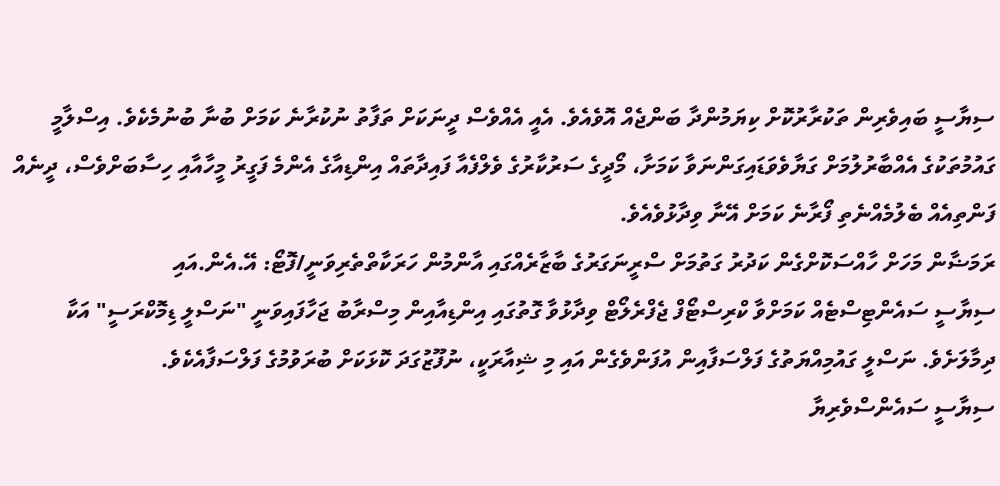ސިޔާސީ ބައިވެރިން ތަކުރާރުކޮށް ކިޔަމުންދާ ބަންޖެއް އޮވެއެވެ. އެއީ އެއްވެސް ދީނަކަށް ތަފާތު ނުކުރާނެ ކަމަށް ބުނާ ބުނުމެކެވެ. އިސްލާމީ ގައުމުތަކުގެ އެއްބާރުލުމަށް ގަޔާވެވަޑައިގަންނަވާ ކަމަށާ، މޯދީގެ ސަރުކާރުގެ ވެލްފެއާ ފައިދާތައް އިންޑިއާގެ އެންމެ ފަގީރު މީހާއާއި ހިސާބަށްވެސް، ދީނެއް ފަންތިއެއް ބެލުމެއްނެތި ފޯރާނެ ކަމަށް އޭނާ ވިދާޅުވެއެވެ.
ރަމަޟާން މަހަށް ހާއްސަކޮށްގެން ކަދުރު ގަތުމަށް ސްރީނަގަރުގެ ބާޒާރެއްގައި އާންމުން ހަރަކާތްތެރިވަނީ/ފޮޓޯ: އޭ.އެން.އައި
ސިޔާސީ ސައެންޓިސްޓެއް ކަމަށްވާ ކްރިސްޓޯފް ޖެފްރެލޯޓް ވިދާޅުވާ ގޮތުގައި އިންޑިއާއިން މިސްރާބު ޖަހާފައިވަނީ "ނަސްލީ ޑިމޮކްރަސީ" އަކާ ދިމާލަށެވެ. ނަސްލީ ގައުމިއްޔަތުގެ ފަލްސަފާއިން އުފަންވެގެން އައި މި ޝިއާރަކީ، ނުފޫޒުގަދަ ކޮޅަކަށް ބުރަވުމުގެ ފަލްސަފާއެކެވެ.
ސިޔާސީ ސައެންސްވެރިޔާ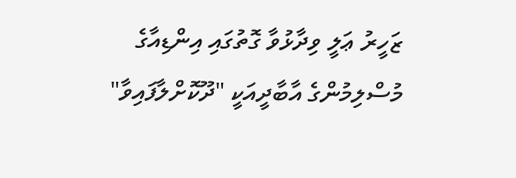ޒަހީރު ޢަލީ ވިދާޅުވާ ގޮތުގައި އިންޑިއާގެ މުސްލިމުންގެ އާބާދީއަކީ "ދޫކޮށްލާފައިވާ"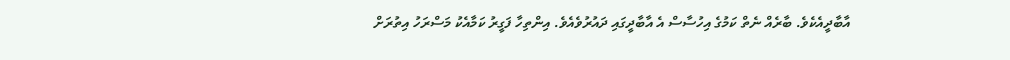އާބާދީއެކެވެ. ބާރެއް ނެތް ކަމުގެ އިހުސާސް އެ އާބާދީގައި ދައުރުވެއެވެ. އިންތިހާ ފަގީރު ކަމާއެކު މަސްރަހު އިތުރަށް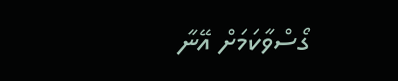ގޯސްވާކަމަށް އޭނާ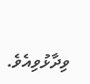ވިދާޅުވިއެވެ.